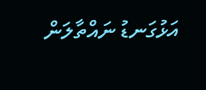އަޅުގަނޑު ނައްތާލަން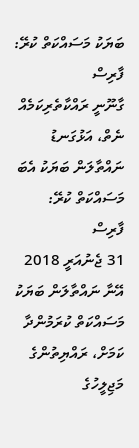ބަޔަކު މަސައްކަތް ކުރޭ: ފާރިސް
ގާނޫނީ ރައްކާތެރިކަމެއް ނެތް، އަޅުގަނޑު ނައްތާލަން ބަޔަކު އެބަ މަސައްކަތް ކުރޭ: ފާރިސް
31 ޖެނުއަރީ 2018
އޭނާ ނައްތާލަން ބަޔަކު މަސައްކަތް ކުރަމުންދާ ކަމަށް، ރައްޔިތުންގެ މަޖިލީހުގެ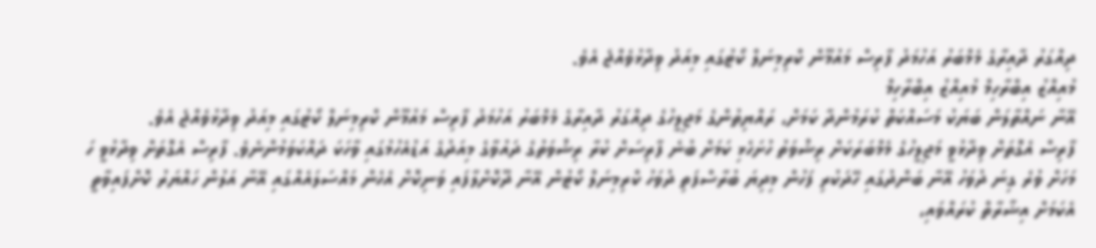ދިއްގަރު ދާއިރާގެ މެމްބަރު އަހުމަދު ފާރިސް މައުމޫން ކްރިމިނަލް ކޯޓުގައި މިއަދު ވިދާޅުވެއްޖެ އެވެ.
މުއިއްޒު އިބްރާހިމް މުއިއްޒު އިބްރާހިމް
އޭނާ ނައްތާލަން ބަޔަކު މަސައްކަތް ކުރަމުންދާ ކަމަށް، ރައްޔިތުންގެ މަޖިލީހުގެ ދިއްގަރު ދާއިރާގެ މެމްބަރު އަހުމަދު ފާރިސް މައުމޫން ކްރިމިނަލް ކޯޓުގައި މިއަދު ވިދާޅުވެއްޖެ އެވެ.
ފާރިސް އެގޮތަށް ވިދާޅުވީ މަޖިލީހުގެ މެމްބަރަކަށް ރިޝްވަތު ހުށަހެޅި ކަމަށް ބުނެ ފާރިސަށް ކުރާ ރިޝްވަތުގެ ދައުވާގެ މިއަދުގެ އަޑުއެހުމުގައި ވާހަކަ ދައްކަވަމުންނެވެ. ފާރިސް އެގޮތަށް ވިދާޅުވީ ހަ މަހަށް ވުރެ ގިނަ ދުވަހު އޭނާ ބަންދުގައި ހޭދަކުރި ފަހުން މިދިޔަ ބުރާސްފަތި ދުވަހު ކްރިމިނަލް ކޯޓުން އޭނާ ދޫކޮށްލާފައި ވަނިކޮށް އެހެން މައްސަލައެއްގައި އޭނާ އަލުން ހައްޔަރު ކޮށްފައިވާތީ އެކަމަށް އިޝާރާތް ކުރައްވައި،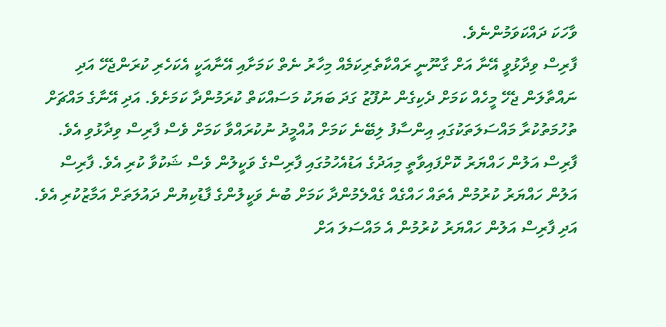ވާހަކަ ދައްކަވަމުންނެވެ.
ފާރިސް ވިދާޅުވީ އޭނާ އަށް ގާނޫނީ ރައްކާތެރިކަމެއް މިހާރު ނެތް ކަމަށާއި އޭނާއަކީ އެކަހެރި ކުރަންޖެހޭ އަދި ނައްތާލަން ޖެހޭ މީހެއް ކަމަށް ދެކިގެން ނުފޫޒު ގަދަ ބަޔަކު މަސައްކަތް ކުރަމުންދާ ކަމަށެވެ. އަދި އޭނާގެ މައްޗަށް ތުހުމަތުކުރާ މައްސަލަތަކުގައި އިންސާފު ލިބޭނެ ކަމަށް އުއްމީދު ނުކުރައްވާ ކަމަށް ވެސް ފާރިސް ވިދާޅުވި އެވެ.
ފާރިސް އަލުން ހައްޔަރު ކޮށްފައިވާތީ މިއަދުގެ އަޑުއެހުމުގައި ފާރިސްގެ ވަކީލުން ވެސް ޝަކުވާ ކުރި އެވެ. ފާރިސް އަލުން ހައްޔަރު ކުރުމުން އެތައް ހައްގެއް ގެއްލެމުންދާ ކަމަށް ބުނެ ވަކީލުންގެ ފާޑުކިޔުން ދައުލަތަށް އަމާޒުކުރި އެވެ. އަދި ފާރިސް އަލުން ހައްޔަރު ކުރުމުން އެ މައްސަލަ އަށް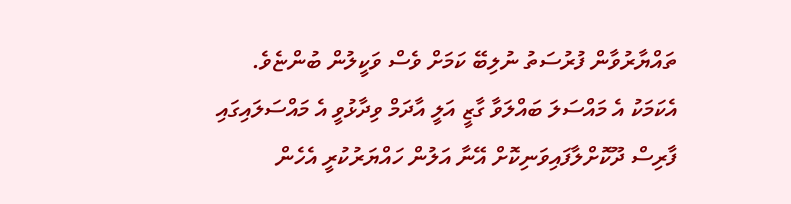ތައްޔާރުވާން ފުރުސަތު ނުލިބޭ ކަމަށް ވެސް ވަކީލުން ބުންޏެވެ.
އެކަމަކު އެ މައްސަލަ ބައްލަވާ ގާޒީ އަލީ އާދަމް ވިދާޅުވީ އެ މައްސަލައިގައި ފާރިސް ދޫކޮށްލާފައިވަނިކޮށް އޭނާ އަލުން ހައްޔަރުކުރީ އެހެން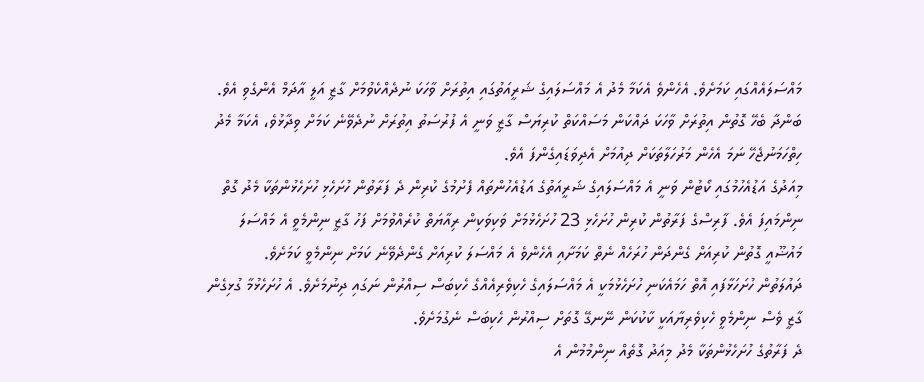މައްސަލައެއްގައި ކަމަށެވެ. އެހެންވެ އެކަމާ މެދު އެ މައްސަލައިގެ ޝަރީއަތުގައި އިތުރަށް ވާހަކަ ނުދެއްކެވުމަށް ގާޒީ އަލީ އާދަމް އެންގެވި އެވެ.
ބަންދާ ބެހޭ ގޮތުން އިތުރަށް ވާހަކަ ދައްކަން މަސައްކަތް ކުރިޔަސް ގާޒީ ވަނީ އެ ފުރުސަތު އިތުރަށް ނުދެވޭނެ ކަމަށް ވިދާޅުވެ، އެކަމާ މެދު ހިތްހަމަނުޖެހޭ ނަމަ އެހެން މަރުހަލާތަކަށް ދިއުމަށް އެދިވަޑައިގެންފަ އެވެ.
މިއަދުގެ އަޑުއެހުމުގައި ކޯޓުން ވަނީ އެ މައްސަލައިގެ ޝަރީއަތުގެ އަޑުއެހުންތައް ފެށުމުގެ ކުރިން ދެ ފަރާތުން ހުށަހެޅި ހުށަހެޅުންތަކާ މެދު ގޮތް ނިންމައިފަ އެވެ. ފާރިސްގެ ފަރާތުން ކުރިން ހުށަހެޅި 23 ހުށަހެޅުމަށް ވަކިވަކިން ރިއާޔަތް ކުރެއްވުމަށް ފަހު ގާޒީ ނިންމެވީ އެ މައްސަލަ މައުޟޫއީ ގޮތުން ކުރިއަށް ގެންދަން ހުރަހެއް ނެތް ކަމަށާއި އެހެންވެ އެ މައްސަލަ ކުރިއަށް ގެންދެވޭނެ ކަމަށް ނިންމެވީ ކަމަށެވެ.
ދައުލަތުން ހުށަހަޅާފައި އޮތް ހަމައެކަނި ހުށަހެޅުމަކީ އެ މައްސަލައިގެ ހެކިވެރިއެއްގެ ހެކިބަސް ސިއްރުން ނަގައި ދިނުމަށެވެ. އެ ހުށަހެޅުމާ ގުޅިގެން ގާޒީ ވެސް ނިންމެވީ ހެކިވެރިޔާއަކީ ކާކުކަން ނޭނގޭ ގޮތަށް ސިއްރުން ހެކިބަސް ނެގުމަށެވެ.
ދެ ފަރާތުގެ ހުށަހެޅުންތަކާ މެދު މިއަދު ގޮތެއް ނިންމުމުން އެ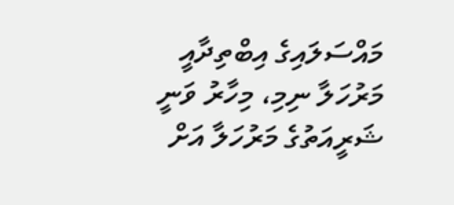މައްސަލައިގެ އިބްތިދާއީ މަރުހަލާ ނިމި، މިހާރު ވަނީ ޝަރީއަތުގެ މަރުހަލާ އަށް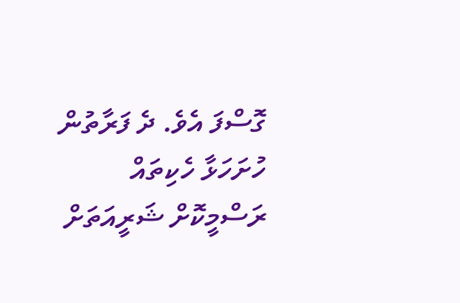ގޮސްފަ އެވެ. ދެ ފަރާތުން ހުށަހަޅާ ހެކިތައް ރަސްމީކޮށް ޝަރީއަތަށް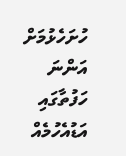ހުށަހެޅުމަށް އަންނަ ހަފުތާގައި އަޑުއެހުމެއް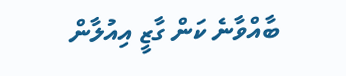ބާއްވާނެ ކަން ގާޒީ އިއުލާން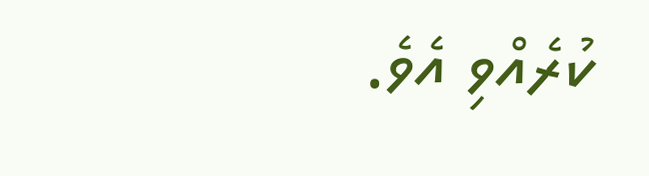ކުރެއްވި އެވެ.